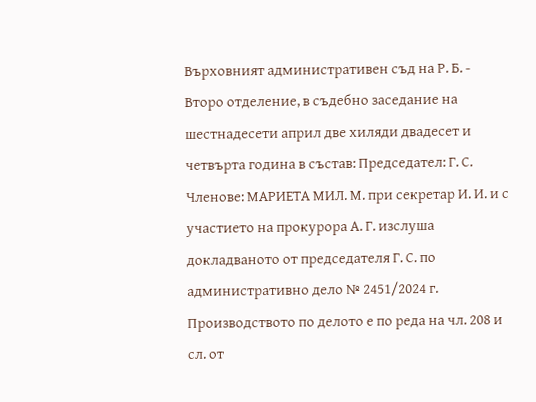Върховният административен съд на Р. Б. - Второ отделение, в съдебно заседание на шестнадесети април две хиляди двадесет и четвърта година в състав: Председател: Г. С. Членове: МАРИЕТА МИЛ. М. при секретар И. И. и с участието на прокурора А. Г. изслуша докладваното от председателя Г. С. по административно дело № 2451/2024 г.
Производството по делото е по реда на чл. 208 и сл. от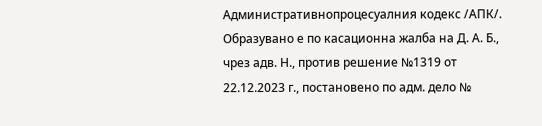Административнопроцесуалния кодекс /АПК/.
Образувано е по касационна жалба на Д. А. Б., чрез адв. Н., против решение №1319 от 22.12.2023 г., постановено по адм. дело №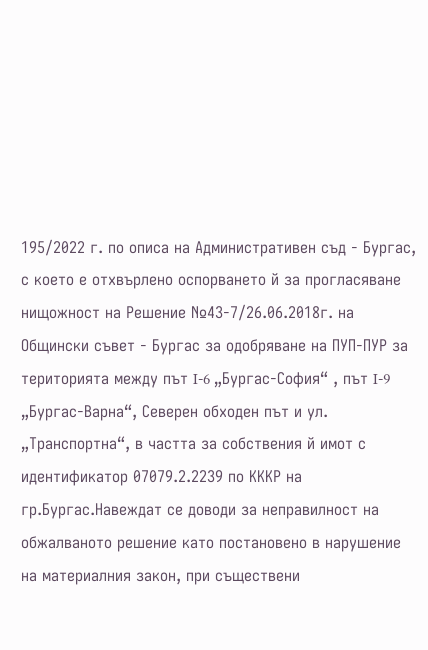195/2022 г. по описа на Административен съд - Бургас, с което е отхвърлено оспорването й за прогласяване нищожност на Решение №43-7/26.06.2018г. на Общински съвет - Бургас за одобряване на ПУП-ПУР за територията между път I-6 „Бургас-София“ , път I-9 „Бургас-Варна“, Северен обходен път и ул. „Транспортна“, в частта за собствения й имот с идентификатор 07079.2.2239 по КККР на гр.Бургас.Навеждат се доводи за неправилност на обжалваното решение като постановено в нарушение на материалния закон, при съществени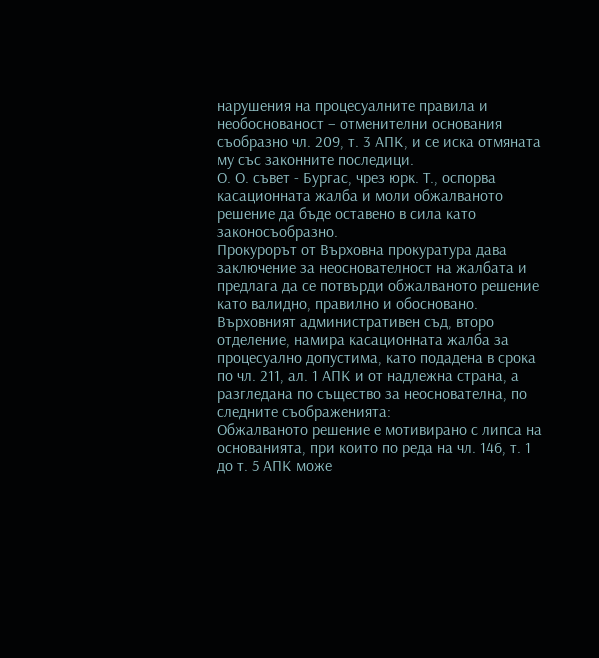нарушения на процесуалните правила и необоснованост – отменителни основания съобразно чл. 209, т. 3 АПК, и се иска отмяната му със законните последици.
О. О. съвет - Бургас, чрез юрк. Т., оспорва касационната жалба и моли обжалваното решение да бъде оставено в сила като законосъобразно.
Прокурорът от Върховна прокуратура дава заключение за неоснователност на жалбата и предлага да се потвърди обжалваното решение като валидно, правилно и обосновано.
Върховният административен съд, второ отделение, намира касационната жалба за процесуално допустима, като подадена в срока по чл. 211, ал. 1 АПК и от надлежна страна, а разгледана по същество за неоснователна, по следните съображенията:
Обжалваното решение е мотивирано с липса на основанията, при които по реда на чл. 146, т. 1 до т. 5 АПК може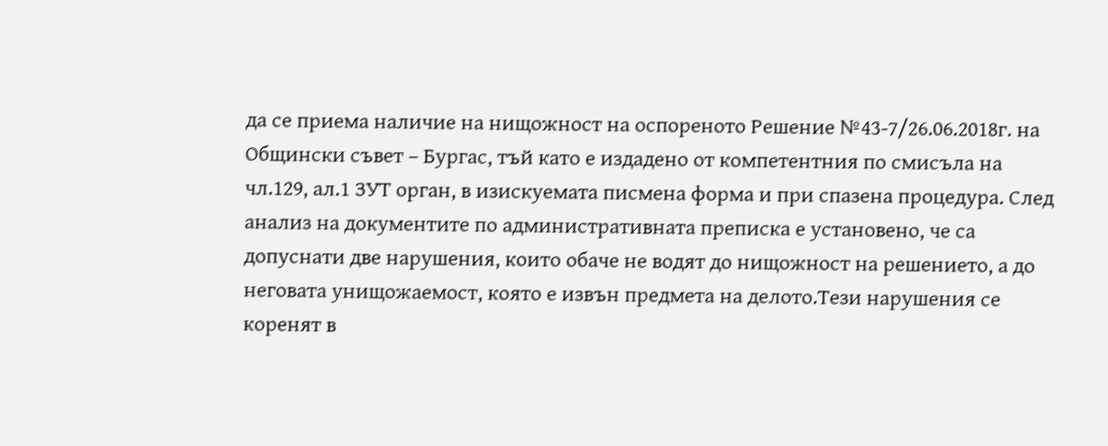да се приема наличие на нищожност на оспореното Решение №43-7/26.06.2018г. на Общински съвет – Бургас, тъй като е издадено от компетентния по смисъла на чл.129, ал.1 ЗУТ орган, в изискуемата писмена форма и при спазена процедура. След анализ на документите по административната преписка е установено, че са допуснати две нарушения, които обаче не водят до нищожност на решението, а до неговата унищожаемост, която е извън предмета на делото.Тези нарушения се коренят в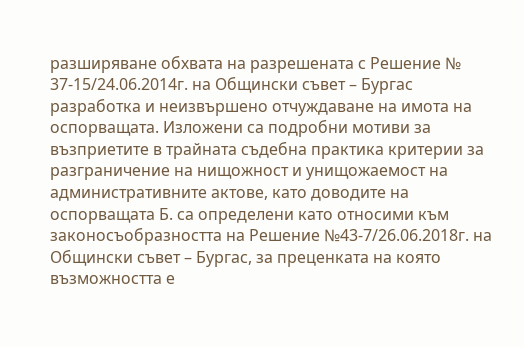разширяване обхвата на разрешената с Решение № 37-15/24.06.2014г. на Общински съвет – Бургас разработка и неизвършено отчуждаване на имота на оспорващата. Изложени са подробни мотиви за възприетите в трайната съдебна практика критерии за разграничение на нищожност и унищожаемост на административните актове, като доводите на оспорващата Б. са определени като относими към законосъобразността на Решение №43-7/26.06.2018г. на Общински съвет – Бургас, за преценката на която възможността е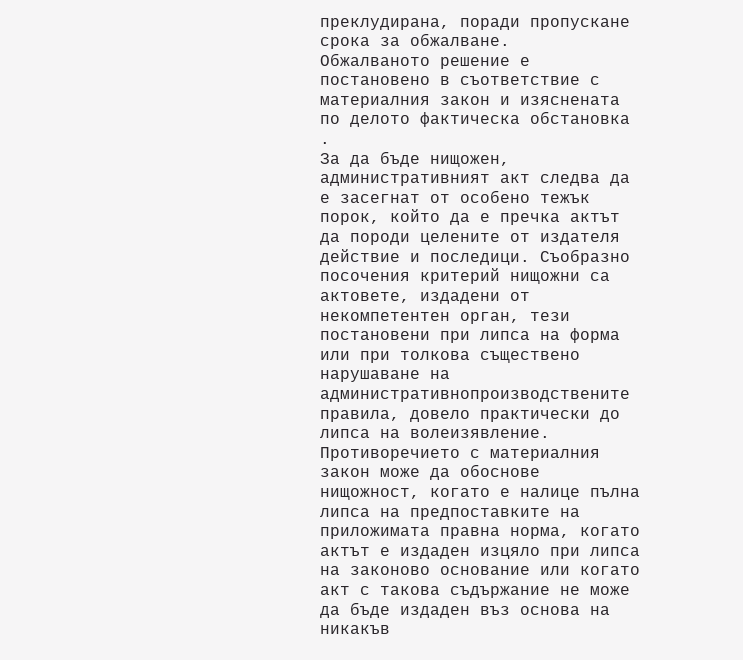преклудирана, поради пропускане срока за обжалване.
Обжалваното решение е постановено в съответствие с материалния закон и изяснената по делото фактическа обстановка .
За да бъде нищожен, административният акт следва да е засегнат от особено тежък порок, който да е пречка актът да породи целените от издателя действие и последици. Съобразно посочения критерий нищожни са актовете, издадени от некомпетентен орган, тези постановени при липса на форма или при толкова съществено нарушаване на административнопроизводствените правила, довело практически до липса на волеизявление. Противоречието с материалния закон може да обоснове нищожност, когато е налице пълна липса на предпоставките на приложимата правна норма, когато актът е издаден изцяло при липса на законово основание или когато акт с такова съдържание не може да бъде издаден въз основа на никакъв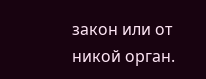закон или от никой орган.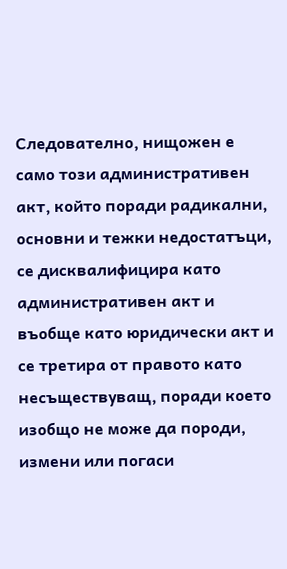Следователно, нищожен е само този административен акт, който поради радикални, основни и тежки недостатъци, се дисквалифицира като административен акт и въобще като юридически акт и се третира от правото като несъществуващ, поради което изобщо не може да породи, измени или погаси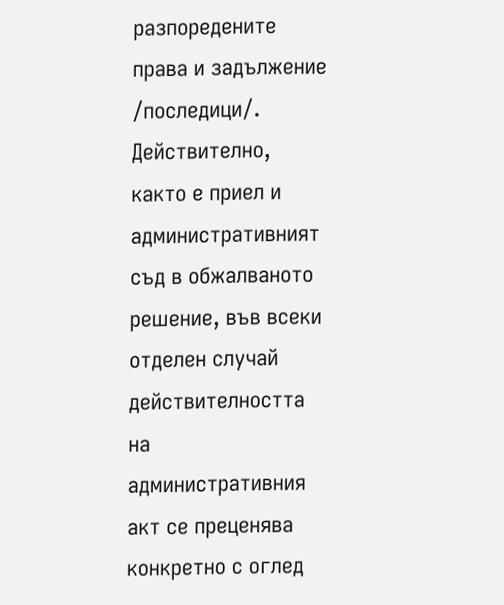разпоредените права и задължение /последици/. Действително, както е приел и административният съд в обжалваното решение, във всеки отделен случай действителността на административния акт се преценява конкретно с оглед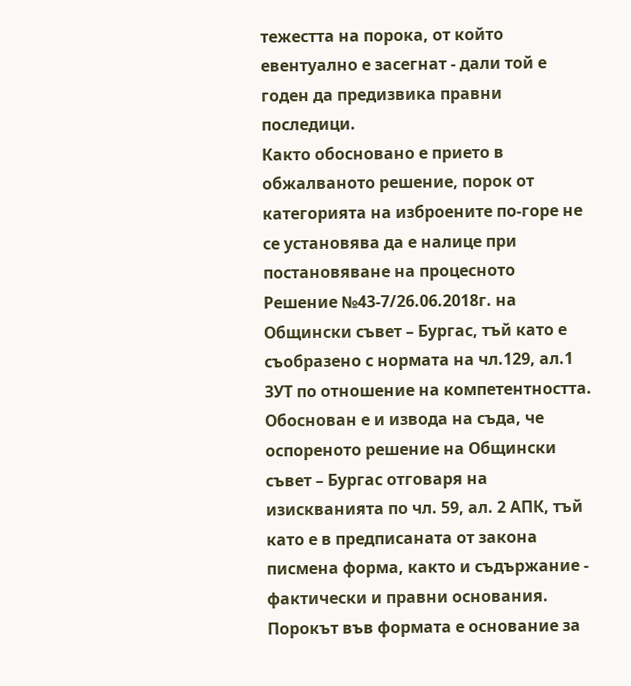тежестта на порока, от който евентуално е засегнат - дали той е годен да предизвика правни последици.
Както обосновано е прието в обжалваното решение, порок от категорията на изброените по-горе не се установява да е налице при постановяване на процесното Решение №43-7/26.06.2018г. на Общински съвет – Бургас, тъй като е съобразено с нормата на чл.129, ал.1 ЗУТ по отношение на компетентността.
Обоснован е и извода на съда, че оспореното решение на Общински съвет – Бургас отговаря на изискванията по чл. 59, ал. 2 АПК, тъй като е в предписаната от закона писмена форма, както и съдържание - фактически и правни основания. Порокът във формата е основание за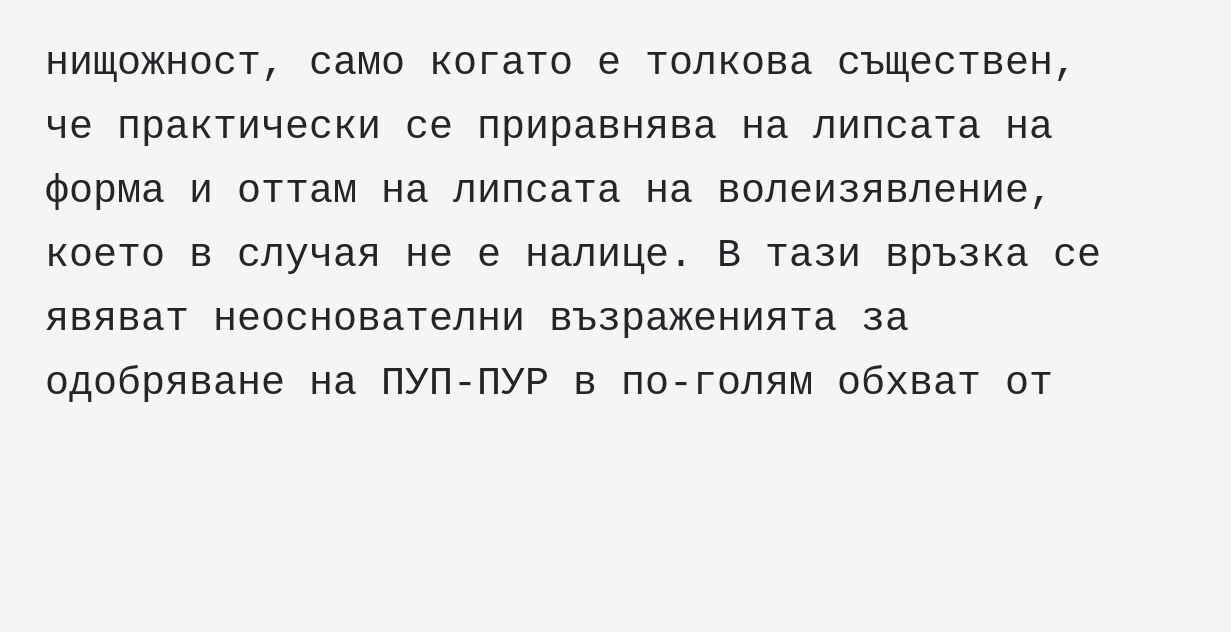нищожност, само когато е толкова съществен, че практически се приравнява на липсата на форма и оттам на липсата на волеизявление, което в случая не е налице. В тази връзка се явяват неоснователни възраженията за одобряване на ПУП-ПУР в по-голям обхват от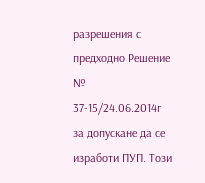разрешения с предходно Решение № 37-15/24.06.2014г за допускане да се изработи ПУП. Този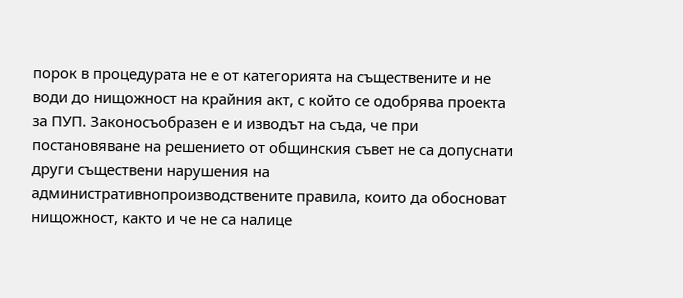порок в процедурата не е от категорията на съществените и не води до нищожност на крайния акт, с който се одобрява проекта за ПУП. Законосъобразен е и изводът на съда, че при постановяване на решението от общинския съвет не са допуснати други съществени нарушения на административнопроизводствените правила, които да обосноват нищожност, както и че не са налице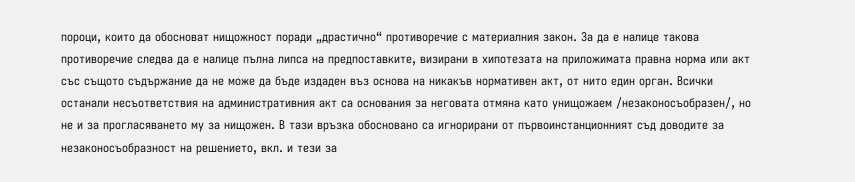пороци, които да обосноват нищожност поради „драстично“ противоречие с материалния закон. За да е налице такова противоречие следва да е налице пълна липса на предпоставките, визирани в хипотезата на приложимата правна норма или акт със същото съдържание да не може да бъде издаден въз основа на никакъв нормативен акт, от нито един орган. Всички останали несъответствия на административния акт са основания за неговата отмяна като унищожаем /незаконосъобразен/, но не и за прогласяването му за нищожен. В тази връзка обосновано са игнорирани от първоинстанционният съд доводите за незаконосъобразност на решението, вкл. и тези за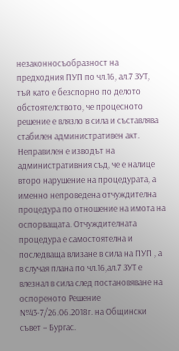незаконносъобразност на предходния ПУП по чл.16, ал.7 ЗУТ, тъй като е безспорно по делото обстоятелството, че процесното решение е влязло в сила и съставлява стабилен административен акт.
Неправилен е изводът на административния съд, че е налице второ нарушение на процедурата, а именно непроведена отчуждителна процедура по отношение на имота на оспорващата. Отчуждителната процедура е самостоятелна и последваща влизане в сила на ПУП , а в случая плана по чл.16,ал.7 ЗУТ е влезнал в сила след постановяване на оспореното Решение №43-7/26.06.2018г. на Общински съвет – Бургас.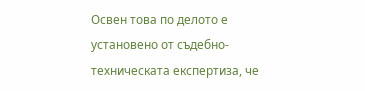Освен това по делото е установено от съдебно-техническата експертиза, че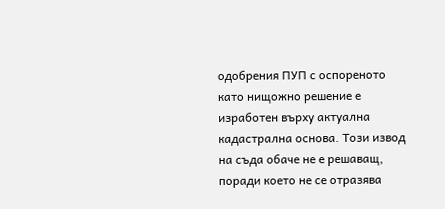одобрения ПУП с оспореното като нищожно решение е изработен върху актуална кадастрална основа. Този извод на съда обаче не е решаващ, поради което не се отразява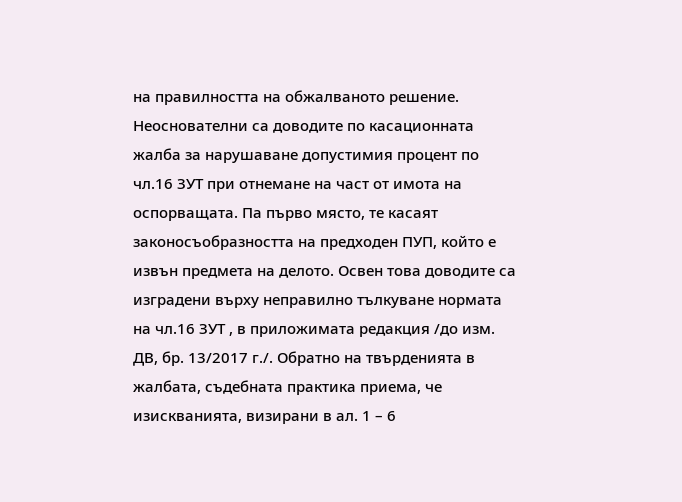на правилността на обжалваното решение.
Неоснователни са доводите по касационната жалба за нарушаване допустимия процент по чл.16 ЗУТ при отнемане на част от имота на оспорващата. Па първо място, те касаят законосъобразността на предходен ПУП, който е извън предмета на делото. Освен това доводите са изградени върху неправилно тълкуване нормата на чл.16 ЗУТ , в приложимата редакция /до изм. ДВ, бр. 13/2017 г./. Обратно на твърденията в жалбата, съдебната практика приема, че изискванията, визирани в ал. 1 – 6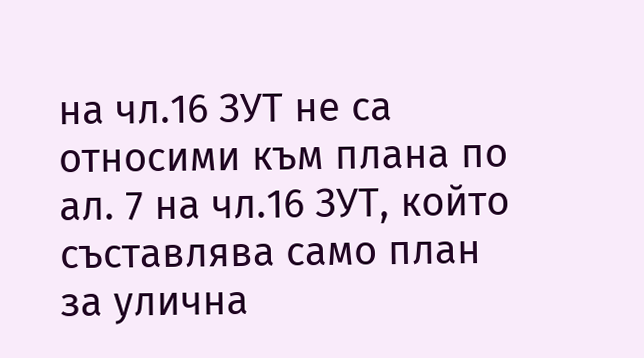на чл.16 ЗУТ не са относими към плана по ал. 7 на чл.16 ЗУТ, който съставлява само план за улична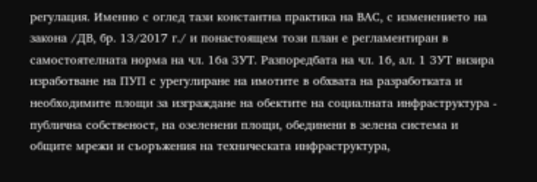регулация. Именно с оглед тази константна практика на ВАС, с изменението на закона /ДВ, бр. 13/2017 г./ и понастоящем този план е регламентиран в самостоятелната норма на чл. 16а ЗУТ. Разпоредбата на чл. 16, ал. 1 ЗУТ визира изработване на ПУП с урегулиране на имотите в обхвата на разработката и необходимите площи за изграждане на обектите на социалната инфраструктура - публична собственост, на озеленени площи, обединени в зелена система и общите мрежи и съоръжения на техническата инфраструктура,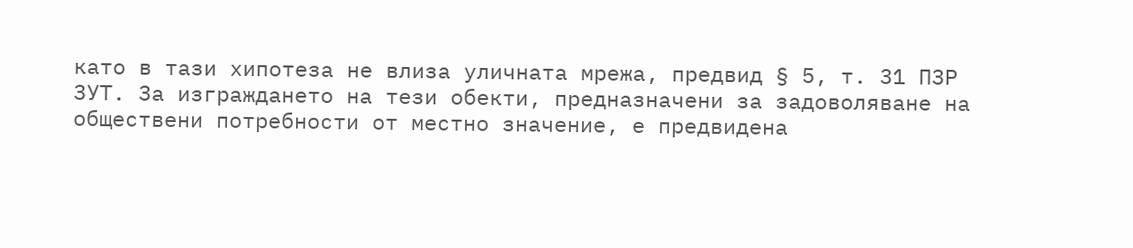като в тази хипотеза не влиза уличната мрежа, предвид § 5, т. 31 ПЗР ЗУТ. За изграждането на тези обекти, предназначени за задоволяване на обществени потребности от местно значение, е предвидена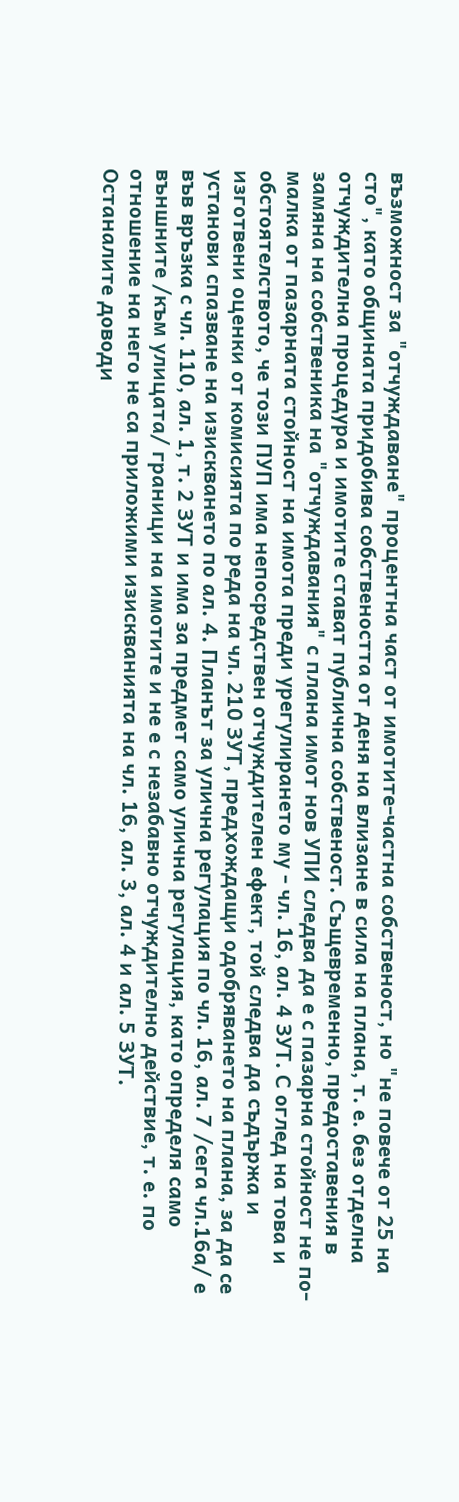възможност за "отчуждаване" процентна част от имотите-частна собственост, но "не повече от 25 на сто", като общината придобива собствеността от деня на влизане в сила на плана, т. е. без отделна отчуждителна процедура и имотите стават публична собственост. Същевременно, предоставения в замяна на собственика на "отчуждавания" с плана имот нов УПИ следва да е с пазарна стойност не по-малка от пазарната стойност на имота преди урегулирането му - чл. 16, ал. 4 ЗУТ. С оглед на това и обстоятелството, че този ПУП има непосредствен отчуждителен ефект, той следва да съдържа и изготвени оценки от комисията по реда на чл. 210 ЗУТ, предхождащи одобряването на плана, за да се установи спазване на изискването по ал. 4. Планът за улична регулация по чл. 16, ал. 7 /сега чл.16а/ е във връзка с чл. 110, ал. 1, т. 2 ЗУТ и има за предмет само улична регулация, като определя само външните /към улицата/ граници на имотите и не е с незабавно отчуждително действие, т. е. по отношение на него не са приложими изискванията на чл. 16, ал. 3, ал. 4 и ал. 5 ЗУТ.
Останалите доводи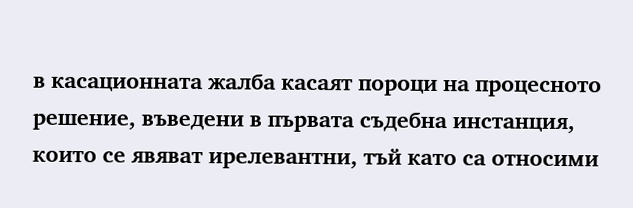в касационната жалба касаят пороци на процесното решение, въведени в първата съдебна инстанция, които се явяват ирелевантни, тъй като са относими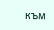към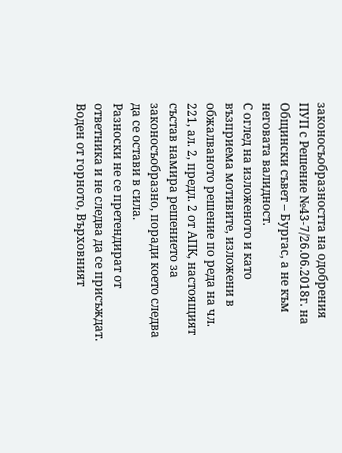законосъобразността на одобрения ПУП с Решение №43-7/26.06.2018г. на Общински съвет – Бургас, а не към неговата валидност.
С оглед на изложеното и като възприема мотивите, изложени в обжалваното решение по реда на чл. 221, ал. 2, предл. 2 от АПК, настоящият състав намира решението за законосъобразно, поради което следва да се остави в сила.
Разноски не се претендират от ответника и не следва да се присъждат.
Воден от горното, Върховният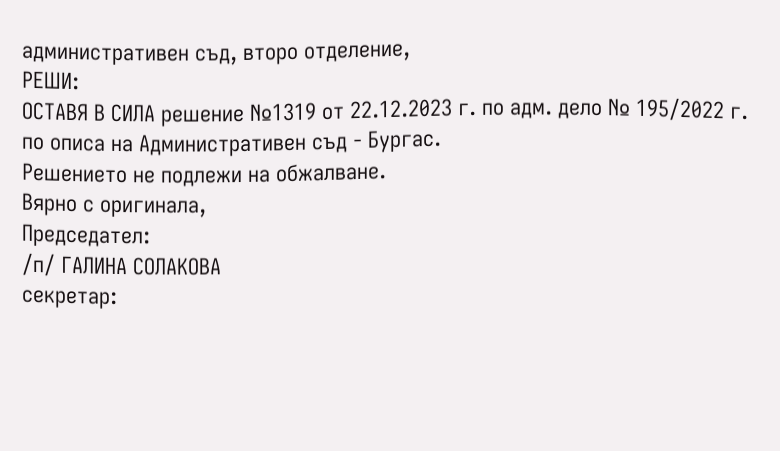административен съд, второ отделение,
РЕШИ:
ОСТАВЯ В СИЛА решение №1319 от 22.12.2023 г. по адм. дело № 195/2022 г. по описа на Административен съд - Бургас.
Решението не подлежи на обжалване.
Вярно с оригинала,
Председател:
/п/ ГАЛИНА СОЛАКОВА
секретар: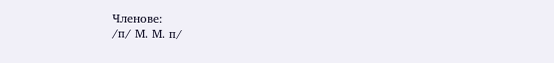Членове:
/п/ М. М. п/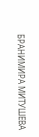БРАНИМИРА МИТУШЕВА